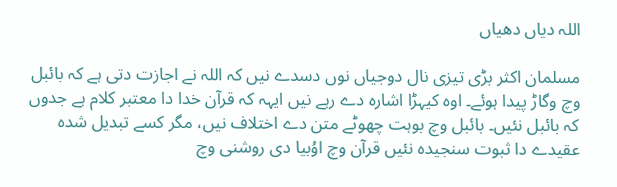اللہ دیاں دھیاں

مسلمان اکثر بڑی تیزی نال دوجیاں نوں دسدے نیں کہ اللہ نے اجازت دتی ہے کہ بائبل وچ وگاڑ پیدا ہوئے۔ اوہ کیہڑا اشارہ دے رہے نیں ایہہ کہ قرآن خدا دا معتبر کلام ہے جدوں کہ بائبل نئیں۔ بائبل وچ بوہت چھوٹے متن دے اختلاف نیں، مگر کسے تبدیل شدہ عقیدے دا ثبوت سنجیدہ نئیں قرآن وچ اوُبیا دی روشنی وچ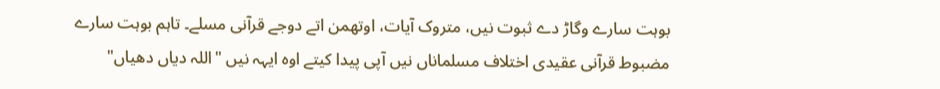بوہت سارے وگاڑ دے ثبوت نیں، متروک آیات، اوتھمن اتے دوجے قرآنی مسلے۔ تاہم بوہت سارے مضبوط قرآنی عقیدی اختلاف مسلماناں نیں آپی پیدا کیتے اوہ ایہہ نیں "اللہ دیاں دھیاں"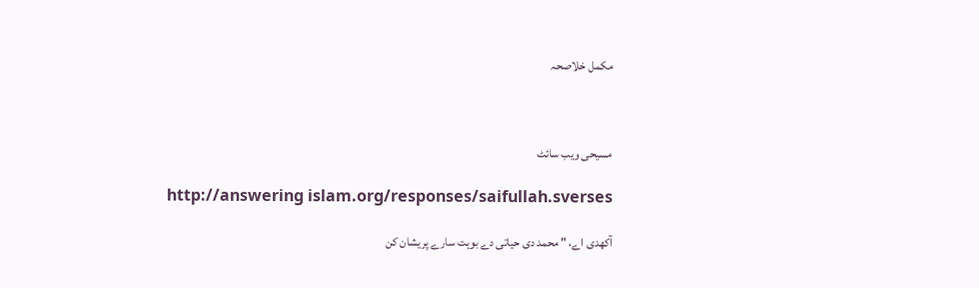مکمل خلاصحہ



مسیحی ویب سائٹ

http://answering islam.org/responses/saifullah.sverses

آکھدی اے، " محمد دی حیاتی دے بوہت سارے پریشان کن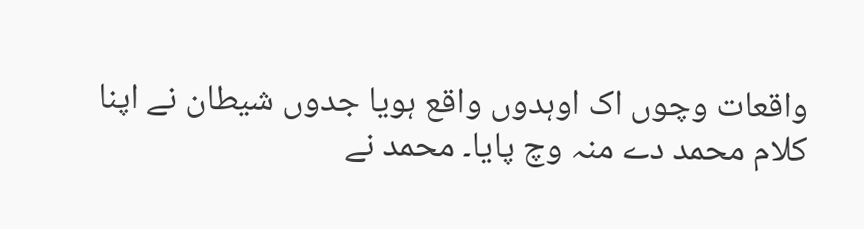واقعات وچوں اک اوہدوں واقع ہویا جدوں شیطان نے اپنا کلام محمد دے منہ وچ پایا۔ محمد نے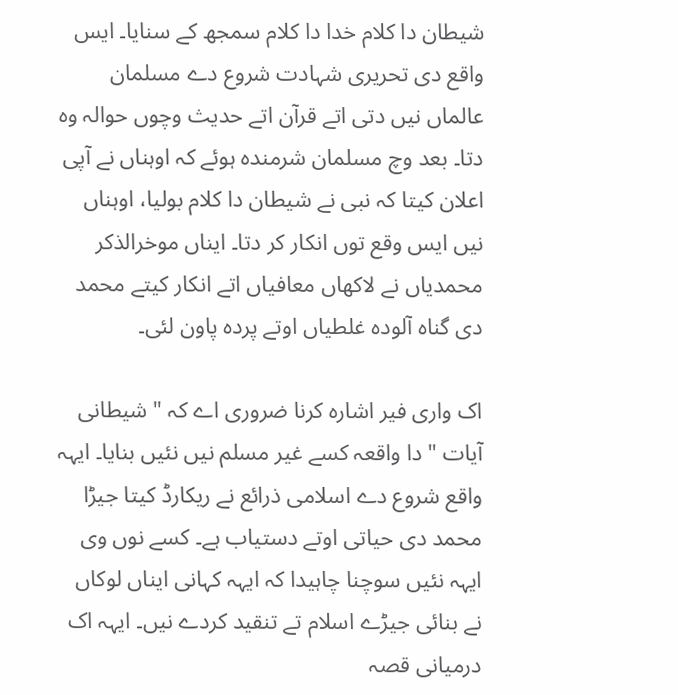شیطان دا کلام خدا دا کلام سمجھ کے سنایا۔ ایس واقع دی تحریری شہادت شروع دے مسلمان عالماں نیں دتی اتے قرآن اتے حدیث وچوں حوالہ وہ دتا۔ بعد وچ مسلمان شرمندہ ہوئے کہ اوہناں نے آپی اعلان کیتا کہ نبی نے شیطان دا کلام بولیا، اوہناں نیں ایس وقع توں انکار کر دتا۔ ایناں موخرالذکر محمدیاں نے لاکھاں معافیاں اتے انکار کیتے محمد دی گناہ آلودہ غلطیاں اوتے پردہ پاون لئی۔

اک واری فیر اشارہ کرنا ضروری اے کہ " شیطانی آیات " دا واقعہ کسے غیر مسلم نیں نئیں بنایا۔ ایہہ واقع شروع دے اسلامی ذرائع نے ریکارڈ کیتا جیڑا محمد دی حیاتی اوتے دستیاب ہے۔ کسے نوں وی ایہہ نئیں سوچنا چاہیدا کہ ایہہ کہانی ایناں لوکاں نے بنائی جیڑے اسلام تے تنقید کردے نیں۔ ایہہ اک درمیانی قصہ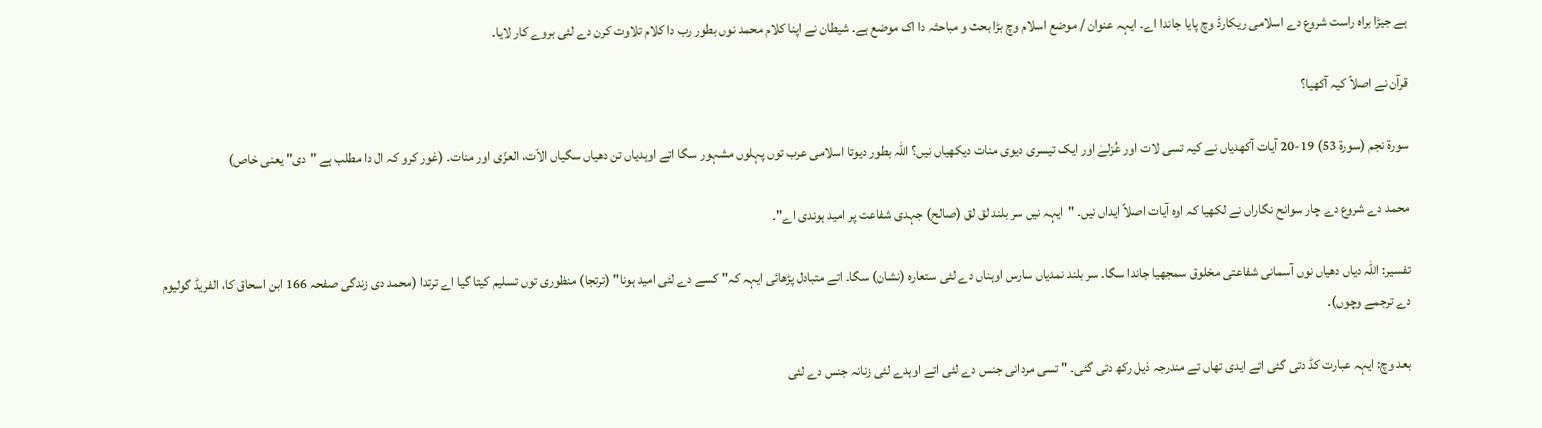ہے جیڑا براہ راست شروع دے اسلامی ریکارڈ وچ پایا جاندا اے۔ ایہہ عنوان / موضع اسلام وچ بڑا بحث و مباحثہ دا اک موضع ہے۔ شیطان نے اپنا کلام محمد نوں بطور رب دا کلام تلاوت کرن دے لئی بروے کار لایا۔

قرآن نے اصلاً کیہ آکھیا؟

سورۃ نجم (سورۃ 53) 19-20 آیات آکھدیاں نے کیہ تسی لات اور عُزلےٰ اور ایک تیسری دیوی منات دیکھیاں نیں؟ اللہ بطور دیوتا اسلامی عرب توں پہلوں مشہور سگا اتے اوہدیاں تن دھیاں سگیاں الاّت، العزّی اور منات۔ (غور کرو کہ ال دا مطلب ہے "دی" یعنی خاص)

محمد دے شروع دے چار سوانح نگاراں نے لکھیا کہ اوہ آیات اصلاً ایداں نیں۔ "ایہہ نیں سر بلند لق لق (صالح) جہدی شفاعت پر امید ہوندی اے"۔

تفسیر: اللہ دیاں دھیاں نوں آسمانی شفاعتی مخلوق سمجھیا جاندا سگا۔ سر بلند نمدیاں سارس اوہناں دے لئی ستعارہ (نشان) سگا۔ اتے متبادل پڑھائی ایہہ کہ" کسے دے لئی امید ہونا" (ترتجا) منظوری توں تسلیم کیتا گیا اے ترتدا (محمد دی زندگی صفحہ 166 ابن اسحاق کا، الفریڈ گولیوم دے ترجمے وچوں)۔

بعد وچ: ایہہ عبارت کڈ دتی گئی اتے ایدی تھاں تے مندرجہ ذیل رکھ دتی گئی۔ " تسی مردانی جنس دے لئی اتے اوہدے لئی زنانہ جنس دے لئی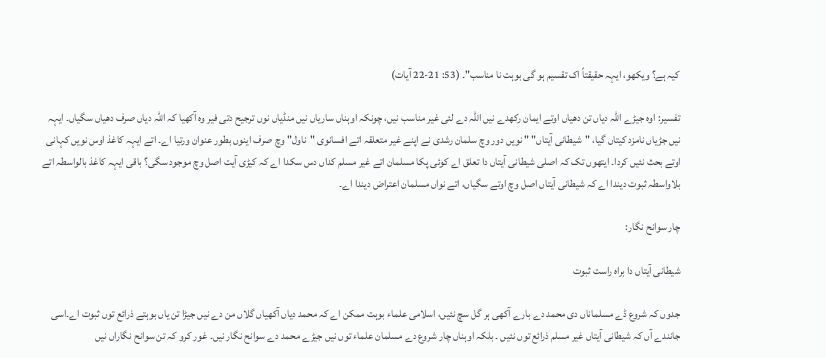کیہ ہے؟ ویکھو، ایہہ حقیقتاً اک تقسیم ہو گی بوہت نا مناسب"۔ (53: 21-22 آیات)

تفسیر: اوہ جیڑے اللہ دیاں تن دھیاں اوتے ایمان رکھدے نیں اللہ دے لئی غیر مناسب نیں، چونکہ اوہناں ساریاں نیں منڈیاں نوں ترجیح دتی فیر وہ آکھیا کہ اللہ دیاں صرف دھیاں سگیاں۔ ایہہ نیں جڑیاں نامزد کیتاں گیا، "شیطانی آیتاں" " نویں دور وچ سلمان رشدی نے اپنے غیر متعلقہ اتے افسانوی "ناول" وچ صرف اینوں بطور عنوان ورتیا اے۔ اتے ایہہ کاغذ اوس نویں کہانی اوتے بحث نئیں کردا۔ ایتھوں تک کہ اصلی شیطانی آیتاں دا تعلق اے کوئی پکا مسلمان اتے غیر مسلم کداں دس سکدا اے کہ کیڑی آیت اصل وچ موجود سگی؟ باقی ایہہ کاغذ بالواسطہ اتے بلاواسطہ ثبوت دیندا اے کہ شیطانی آیتاں اصل وچ اوتے سگیاں، اتے نواں مسلمان اعتراض دیندا اے۔

چار سوانح نگار:

شیطانی آیتاں دا براہ راست ثبوت

جدوں کہ شروع ڈے مسلماناں دی محمد دے بارے آکھی ہر گل سچ نئیں، اسلامی علماء بوہت ممکن اے کہ محمد دیاں آکھیاں گلاں من دے نیں جیڑا تن یاں بوہتے ذرائع توں ثبوت اے۔اسی جانندے آں کہ شیطانی آیتاں غیر مسلم ذرائع توں نئیں ۔ بلکہ اوہناں چار شروع دے مسلمان علماء توں نیں جیڑے محمد دے سوانح نگار نیں۔ غور کرو کہ تن سوانح نگاراں نیں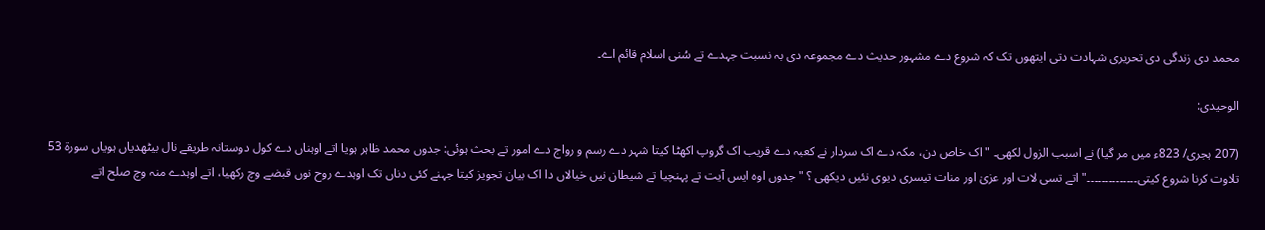محمد دی زندگی دی تحریری شہادت دتی ایتھوں تک کہ شروع دے مشہور حدیث دے مجموعہ دی بہ نسبت جہدے تے سُنی اسلام قائم اے۔

الوحیدی:

(207 ہجری/ 823ء میں مر گیا) نے اسبب الزول لکھی۔ "اک خاص دن، مکہ دے اک سردار نے کعبہ دے قریب اک گروپ اکھٹا کیتا شہر دے رسم و رواج دے امور تے بحث ہوئی: جدوں محمد ظاہر ہویا اتے اوہناں دے کول دوستانہ طریقے نال بیٹھدیاں ہویاں سورۃ 53 تلاوت کرنا شروع کیتی۔۔۔۔۔۔۔۔۔۔۔۔۔۔" اتے تسی لات اور عزیٰ اور منات تیسری دیوی نئیں دیکھی ؟ " جدوں اوہ ایس آیت تے پہنچیا تے شیطان نیں خیالاں دا اک بیان تجویز کیتا جہنے کئی دناں تک اوہدے روح نوں قبضے وچ رکھیا، اتے اوہدے منہ وچ صلح اتے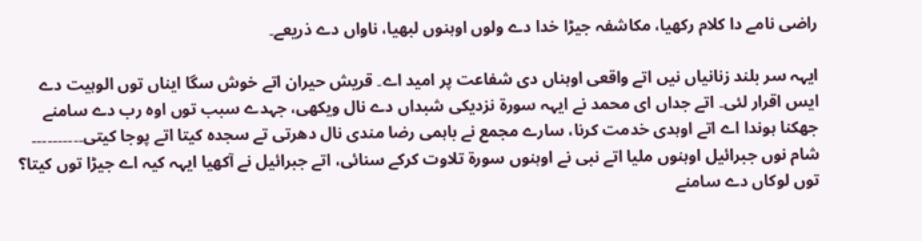راضی نامے دا کلام رکھیا، مکاشفہ جیڑا خدا دے ولوں اوہنوں لبھیا، ناواں دے ذریعے۔

ایہہ سر بلند زنانیاں نیں اتے واقعی اوہناں دی شفاعت پر امید اے۔ قریش حیران اتے خوش سگا ایناں توں الوہیت دے ایس اقرار لئی۔ اتے جداں ای محمد نے ایہہ سورۃ نزدیکی شبداں دے نال ویکھی، جہدے سبب توں اوہ رب دے سامنے جھکنا ہوندا اے اتے اوہدی خدمت کرنا، سارے مجمع نے باہمی رضا مندی نال دھرتی تے سجدہ کیتا اتے پوجا کیتی۔۔۔۔۔۔۔۔۔۔ شام نوں جبرائیل اوہنوں ملیا اتے نبی نے اوہنوں سورۃ تلاوت کرکے سنائی، اتے جبرائیل نے آکھیا ایہہ کیہ اے جیڑا توں کیتا؟ توں لوکاں دے سامنے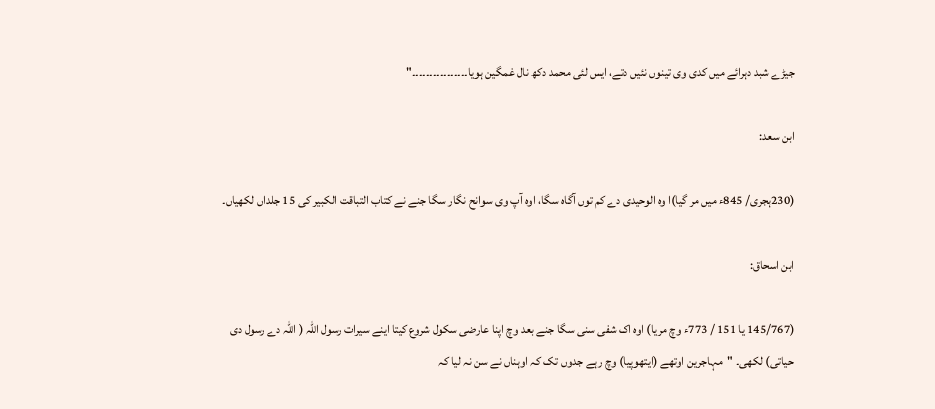جیڑے شبد دہرائے میں کدی وی تینوں نئیں دتے، ایس لئی محمد دکھ نال غمگین ہویا۔۔۔۔۔۔۔۔۔۔۔۔۔۔۔۔"

ابن سعد:

(230ہجری/ 845ء میں مر گیا)ا وہ الوحیدی دے کم توں آگاہ سگا، اوہ آپ وی سوانح نگار سگا جنے نے کتاب التباقت الکبیر کی 15 جلداں لکھیاں۔

ابن اسحاق:

(145/767 یا 151 / 773ء وچ مریا) اوہ اک شفی سنی سگا جنے بعد وچ اپنا عارضی سکول شروع کیتا اینے سیرات رسول اللہ ( اللہ دے رسول دی حیاتی) لکھی۔ "مہاجرین اوتھے (ایتھوپیا) وچ رہے جدوں تک کہ اوہناں نے سن نہ لیا کہ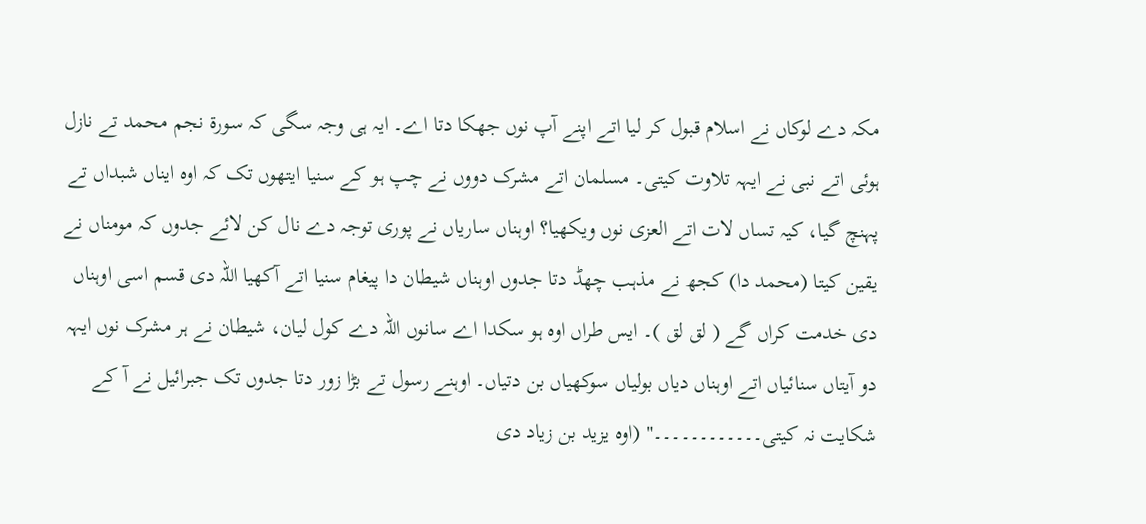مکہ دے لوکاں نے اسلام قبول کر لیا اتے اپنے آپ نوں جھکا دتا اے۔ ایہ ہی وجہ سگی کہ سورۃ نجم محمد تے نازل ہوئی اتے نبی نے ایہہ تلاوت کیتی۔ مسلمان اتے مشرک دووں نے چپ ہو کے سنیا ایتھوں تک کہ اوہ ایناں شبداں تے پہنچ گیا، کیہ تساں لات اتے العزی نوں ویکھیا؟ اوہناں ساریاں نے پوری توجہ دے نال کن لائے جدوں کہ مومناں نے یقین کیتا (محمد دا) کجھ نے مذہب چھڈ دتا جدوں اوہناں شیطان دا پیغام سنیا اتے آکھیا اللہ دی قسم اسی اوہناں دی خدمت کراں گے ( لق لق )۔ ایس طراں اوہ ہو سکدا اے سانوں اللہ دے کول لیان، شیطان نے ہر مشرک نوں ایہہ دو آیتاں سنائیاں اتے اوہناں دیاں بولیاں سوکھیاں بن دتیاں۔ اوہنے رسول تے بڑا زور دتا جدوں تک جبرائیل نے آ کے شکایت نہ کیتی۔۔۔۔۔۔۔۔۔۔۔۔" (اوہ یزید بن زیاد دی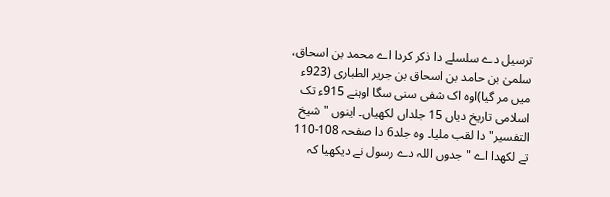ترسیل دے سلسلے دا ذکر کردا اے محمد بن اسحاق، سلمیٰ بن حامد بن اسحاق بن جریر الطباری (923ء میں مر گیا)اوہ اک شفی سنی سگا اوہنے 915ء تک اسلامی تاریخ دیاں 15 جلداں لکھیاں۔ اینوں " شیخ التفسیر" دا لقب ملیا۔ وہ جلد6 دا صفحہ 108-110 تے لکھدا اے " جدوں اللہ دے رسول نے دیکھیا کہ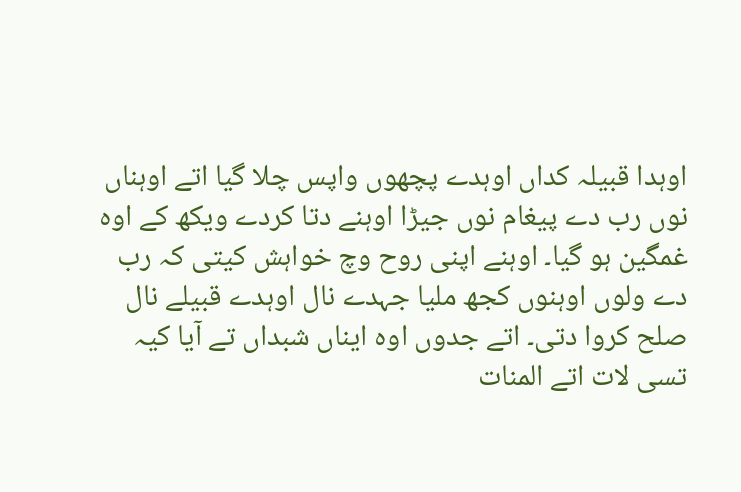اوہدا قبیلہ کداں اوہدے پچھوں واپس چلا گیا اتے اوہناں نوں رب دے پیغام نوں جیڑا اوہنے دتا کردے ویکھ کے اوہ غمگین ہو گیا۔ اوہنے اپنی روح وچ خواہش کیتی کہ رب دے ولوں اوہنوں کجھ ملیا جہدے نال اوہدے قبیلے نال صلح کروا دتی۔ اتے جدوں اوہ ایناں شبداں تے آیا کیہ تسی لات اتے المنات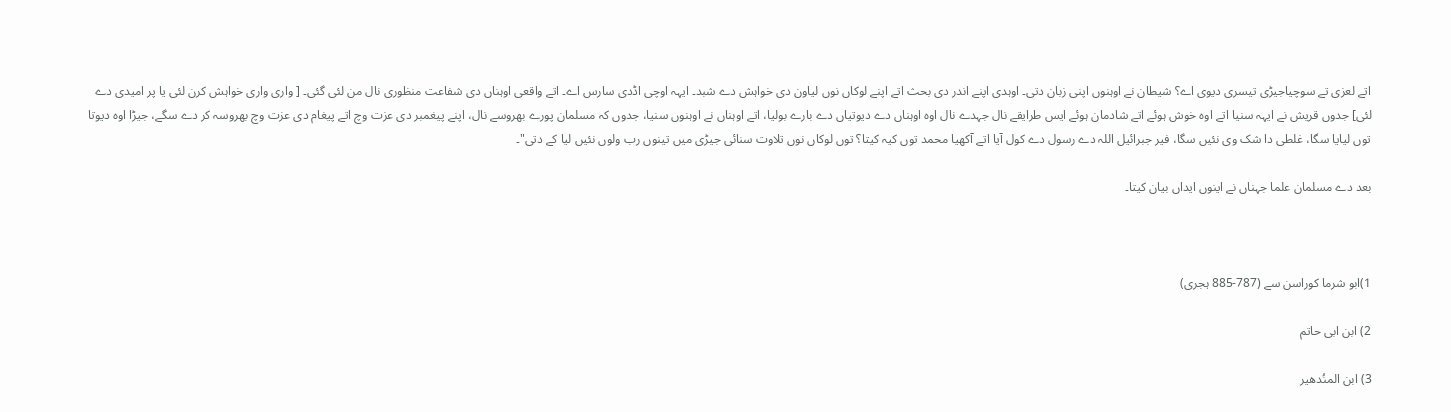اتے لعزی تے سوچیاجیڑی تیسری دیوی اے؟ شیطان نے اوہنوں اپنی زبان دتی۔ اوہدی اپنے اندر دی بحث اتے اپنے لوکاں نوں لیاون دی خواہش دے شبد۔ ایہہ اوچی اڈدی سارس اے۔ اتے واقعی اوہناں دی شفاعت منظوری نال من لئی گئی۔ [ واری واری خواہش کرن لئی یا پر امیدی دے لئی] جدوں قریش نے ایہہ سنیا اتے اوہ خوش ہوئے اتے شادمان ہوئے ایس طرایقے نال جہدے نال اوہ اوہناں دے دیوتیاں دے بارے بولیا، اتے اوہناں نے اوہنوں سنیا، جدوں کہ مسلمان پورے بھروسے نال، اپنے پیغمبر دی عزت وچ اتے پیغام دی عزت وچ بھروسہ کر دے سگے، جیڑا اوہ دیوتا توں لیایا سگا، غلطی دا شک وی نئیں سگا، فیر جبرائیل اللہ دے رسول دے کول آیا اتے آکھیا محمد توں کیہ کیتا؟ توں لوکاں نوں تلاوت سنائی جیڑی میں تینوں رب ولوں نئیں لیا کے دتی"۔

بعد دے مسلمان علما جہناں نے اینوں ایداں بیان کیتا۔



1)ابو شرما کوراسن سے (787-885 ہجری)

2) ابن ابی حاتم

3) ابن المنُدھیر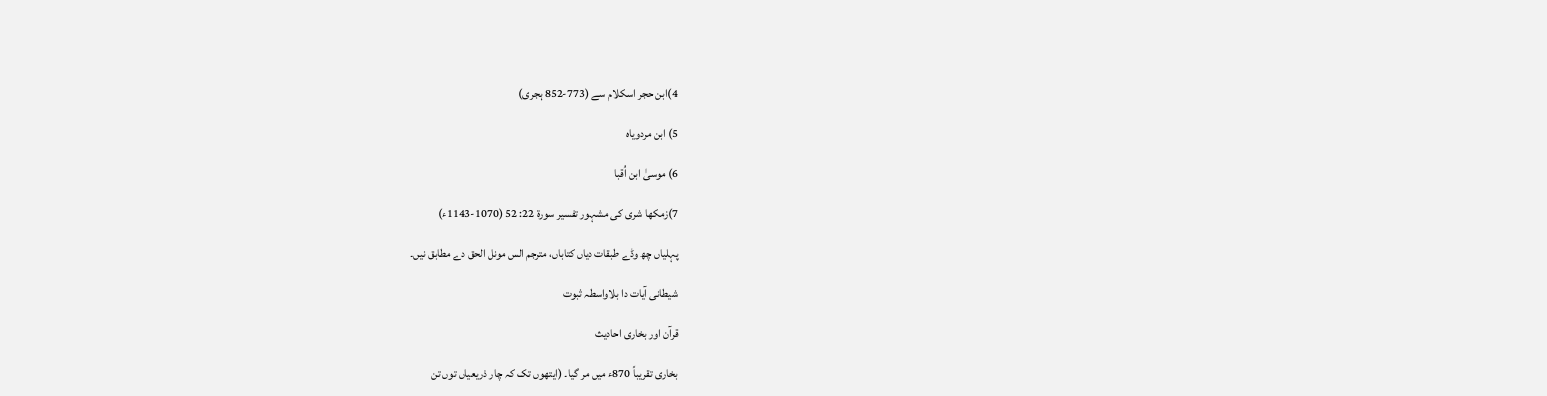4)ابن حجر اسکلام سے (773-852 ہجری)

5) ابن مردویاہ

6) موسیٰ ابن اُقبا

7)زمکھا شری کی مشہور تفسیر سورۃ 22: 52 (1070-1143ء)

پہلیاں چھ وڈے طبقات دیاں کتاباں، مترجم الس مونل الحق دے مطابق نیں۔

شیطانی آیات دا بلاواسطہ ثبوت

قرآن اور بخاری احادیث

بخاری تقریباً 870ء میں مر گیا۔ (ایتھوں تک کہ چار ذریعیاں توں تن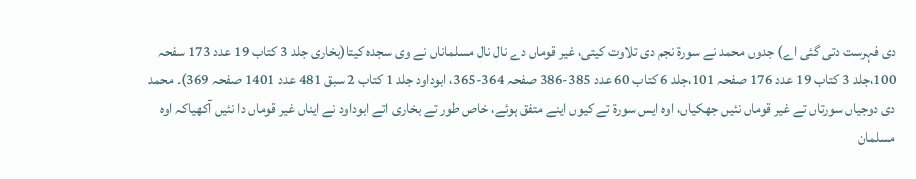دی فہرست دتی گئی اے) جدوں محمد نے سورۃ نجم دی تلاوت کیتی، غیر قوماں دے نال نال مسلماناں نے وی سجدہ کیتا(بخاری جلد 3 کتاب 19 عدد 173 سفحہ 100،جلد 3 کتاب 19 عدد 176 صفحہ 101،جلد 6 کتاب 60 عدد 385-386 صفحہ 364-365، ابوداود جلد 1 کتاب 2 سبق 481 عدد 1401 صفحہ 369)۔ محمد دی دوجیاں سورتاں تے غیر قوماں نئیں جھکیاں، اوہ ایس سورۃ تے کیوں اینے متفق ہوئے، خاص طور تے بخاری اتے ابوداود نے ایناں غیر قوماں دا نئیں آکھیاکہ اوہ مسلمان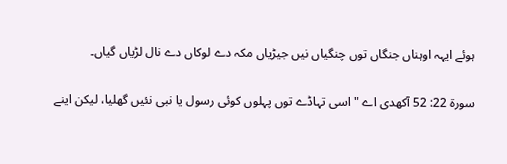ہوئے ایہہ اوہناں جنگاں توں چنگیاں نیں جیڑیاں مکہ دے لوکاں دے نال لڑیاں گیاں۔

سورۃ 22: 52 آکھدی اے "اسی تہاڈے توں پہلوں کوئی رسول یا نبی نئیں گھلیا، لیکن اینے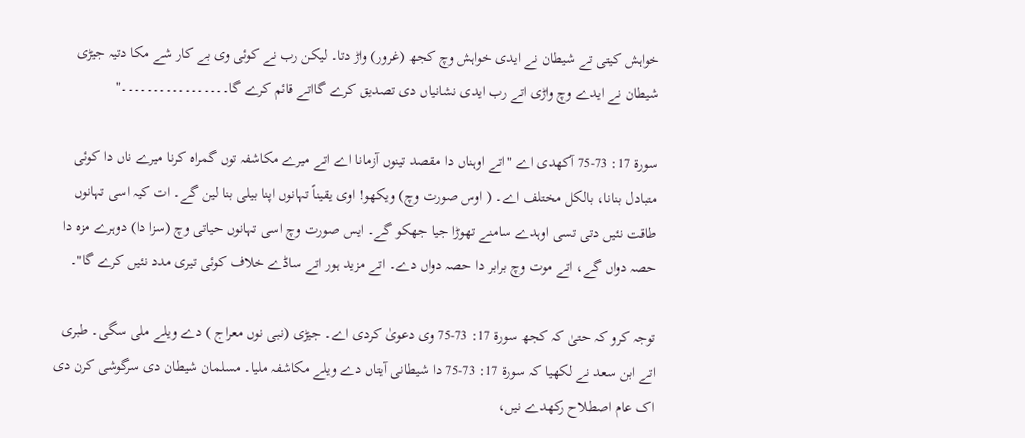خواہش کیتی تے شیطان نے ایدی خواہش وچ کجھ (غرور) واڑ دتا۔ لیکن رب نے کوئی وی بے کار شے مکا دتیہ جیڑی شیطان نے ایدے وچ واڑی اتے رب ایدی نشانیاں دی تصدیق کرے گااتے قائم کرے گا۔۔۔۔۔۔۔۔۔۔۔۔۔۔۔۔۔"

سورۃ 17: 73-75 آکھدی اے "اتے اوہناں دا مقصد تینوں آزمانا اے اتے میرے مکاشفہ توں گمراہ کرنا میرے ناں دا کوئی متبادل بنانا، بالکل مختلف اے۔ ( اوس صورت وچ) ویکھو! اوی یقیناً تہانوں اپنا بیلی بنا لین گے۔ ات کیہ اسی تہانوں طاقت نئیں دتی تسی اوہدے سامنے تھوڑا جیا جھکو گے۔ ایس صورت وچ اسی تہانوں حیاتی وچ (سزا دا) دوہرے مزہ دا حصہ دواں گے، اتے موت وچ برابر دا حصہ دواں دے۔ اتے مزید ہور اتے ساڈے خلاف کوئی تیری مدد نئیں کرے گا"۔

توجہ کرو کہ حتیٰ کہ کجھ سورۃ 17: 73-75 وی دعویٰ کردی اے۔ جیڑی (نبی نوں معراج ) دے ویلے ملی سگی۔ طبری اتے ابن سعد نے لکھیا کہ سورۃ 17: 73-75 دا شیطانی آیتاں دے ویلے مکاشفہ ملیا۔ مسلمان شیطان دی سرگوشی کرن دی اک عام اصطلاح رکھدے نیں،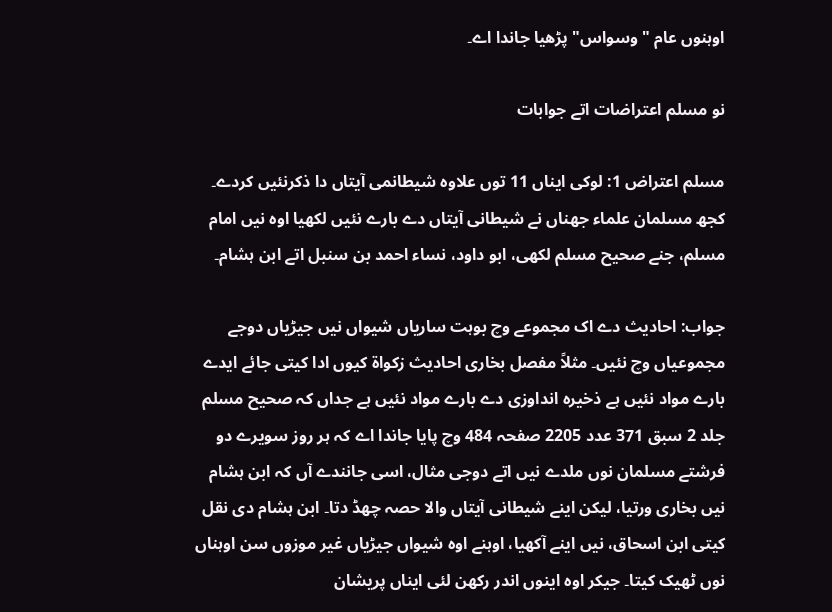اوہنوں عام "وسواس" پڑھیا جاندا اے۔

نو مسلم اعتراضات اتے جوابات

مسلم اعتراض 1: لوکی ایناں 11 توں علاوہ شیطانمی آیتاں دا ذکرنئیں کردے۔ کجھ مسلمان علماء جھناں نے شیطانی آیتاں دے بارے نئیں لکھیا اوہ نیں امام مسلم، جنے صحیح مسلم لکھی، ابو داود، نساء احمد بن سنبل اتے ابن ہشام۔

جواب: احادیث دے اک مجموعے وچ بوہت ساریاں شیواں نیں جیڑیاں دوجے مجموعیاں وچ نئیں۔ مثلاً مفصل بخاری احادیث زکواۃ کیوں ادا کیتی جائے ایدے بارے مواد نئیں ہے ذخیرہ انداوزی دے بارے مواد نئیں ہے جداں کہ صحیح مسلم جلد 2 سبق 371 عدد 2205 صفحہ 484 وچ پایا جاندا اے کہ ہر روز سویرے دو فرشتے مسلمان نوں ملدے نیں اتے دوجی مثال، اسی جانندے آں کہ ابن ہشام نیں بخاری ورتیا، لیکن اینے شیطانی آیتاں والا حصہ چھڈ دتا۔ ابن ہشام دی نقل کیتی ابن اسحاق، نیں اینے آکھیا، اوہنے اوہ شیواں جیڑیاں غیر موزوں سن اوہناں نوں ٹھیک کیتا۔ جیکر اوہ اینوں اندر رکھن لئی ایناں پریشان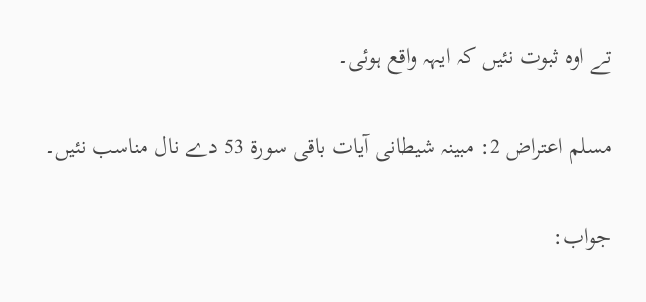تے اوہ ثبوت نئیں کہ ایہہ واقع ہوئی۔

مسلم اعتراض 2: مبینہ شیطانی آیات باقی سورۃ 53 دے نال مناسب نئیں۔

جواب: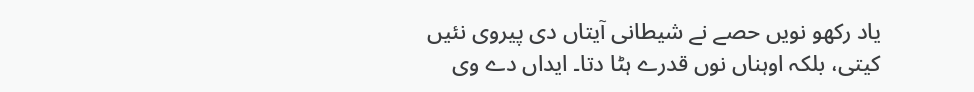یاد رکھو نویں حصے نے شیطانی آیتاں دی پیروی نئیں کیتی، بلکہ اوہناں نوں قدرے ہٹا دتا۔ ایداں دے وی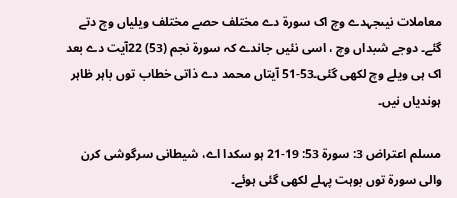معاملات نیںجہدے وچ اک سورۃ دے مختلف حصے مختلف ویلیاں وچ دتے گئے۔ دوجے شبداں وچ ، اسی نئیں جاندے کہ سورۃ نجم (53) 22آیت دے بعد اک ہی ویلے وچ لکھی گئی۔53-51 آیتاں محمد دے ذاتی خطاب توں باہر ظاہر ہوندیاں نیں۔

مسلم اعتراض 3: سورۃ 53: 19-21 ہو سکدا اے، شیطانی سرگوشی کرن والی سورۃ توں بوہت پہلے لکھی گئی ہوئے۔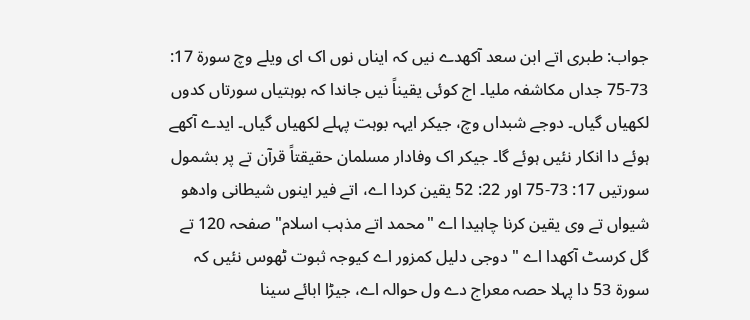جواب: طبری اتے ابن سعد آکھدے نیں کہ ایناں نوں اک ای ویلے وچ سورۃ 17: 73-75 جداں مکاشفہ ملیا۔ اج کوئی یقیناً نیں جاندا کہ بوہتیاں سورتاں کدوں لکھیاں گیاں۔ دوجے شبداں وچ، جیکر ایہہ بوہت پہلے لکھیاں گیاں۔ ایدے آکھے ہوئے دا انکار نئیں ہوئے گا۔ جیکر اک وفادار مسلمان حقیقتاً قرآن تے پر بشمول سورتیں 17: 73-75 اور 22: 52 یقین کردا اے، اتے فیر اینوں شیطانی وادھو شیواں تے وی یقین کرنا چاہیدا اے "محمد اتے مذہب اسلام" صفحہ 120 تے گل کرسٹ آکھدا اے " دوجی دلیل کمزور اے کیوجہ ثبوت ٹھوس نئیں کہ سورۃ 53 دا پہلا حصہ معراج دے ول حوالہ اے، جیڑا ابائے سینا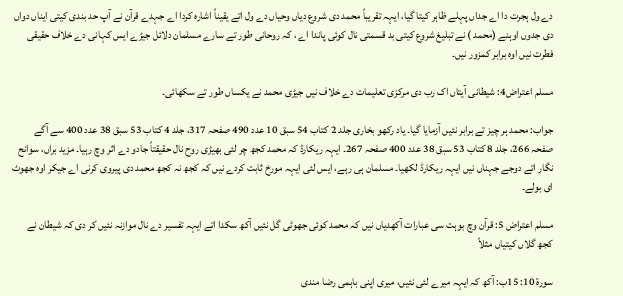دے ول ہجرت دا اے جداں پہلے ظاہر کیتا گیا، ایہہ تقریباً محمد دی شروع دیاں وحیاں دے ول اتے یقیناً اشارہ کردا اے جہدے قرآن نے آپ حد بندی کیتی ایناں دواں دی جدوں اوہنے (محمد ) نے تبلیغ شروع کیتی بد قسمتی نال کوئی پاندا اے ، کہ روحانی طور تے سارے مسلمان دلائل جیڑے ایس کہانی دے خلاف حقیقی فطرت نیں اوہ برابر کمزور نیں۔

مسلم اعتراض4: شیطانی آیتاں اک رب دی مرکزی تعلیمات دے خلاف نیں جیڑی محمد نے یکساں طور تے سکھائی۔

جواب: محمد ہر چیز تے برابر نئیں آزمایا گیا۔ یاد رکھو بخاری جلد 2 کتاب 54 سبق 10 عدد 490 صفحہ 317، جلد 4 کتاب 53 سبق 38 عدد 400 سے آگے صفحہ 266، جلد 8 کتاب 53 سبق 38 عدد 400 صفحہ 267۔ ایہہ ریکارڈ کہ محمد کجھ چر لئی بھیڑی روح نال حقیقتاً جادو دے اثر وچ رہیا۔ مزید براں، سوانح نگار اتے دوجے جہناں نیں ایہہ ریکارڈ لکھیا۔ مسلمان ہی رہے، ایس لئی ایہہ مورخ ثابت کردے نیں کہ کجھ نہ کجھ محمد دی پیروی کرنی اے جیکر اوہ جھوٹ ای بولے۔

مسلم اعتراض 5: قرآن وچ بوہت سی عبارات آکھدیاں نیں کہ محمد کوئی جھوٹی گل نئیں آکھ سکدا اتے ایہہ تفسیر دے نال موازنہ نئیں کر دی کہ شیطان نے کجھ گلاں کیتیاں مثلاً

سورۃ 10: 15ب: آکھ کہ ایہہ میرے لئی نئیں، میری اپنی باہمی رضا مندی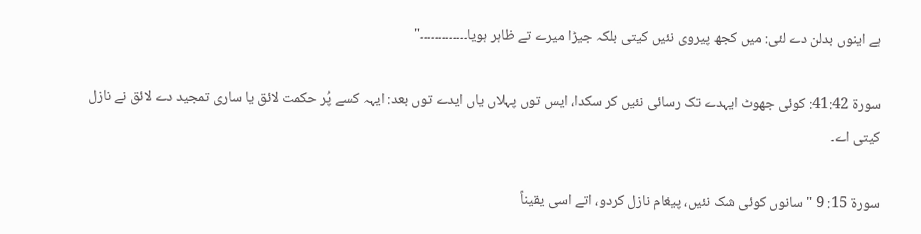ہے اینوں بدلن دے لئی: میں کجھ پیروی نئیں کیتی بلکہ جیڑا میرے تے ظاہر ہویا۔۔۔۔۔۔۔۔۔۔۔۔۔"

سورۃ 41:42: کوئی جھوٹ ایہدے تک رسائی نئیں کر سکدا، ایس توں پہلاں یاں ایدے توں بعد: ایہہ کسے پُر حکمت لائق یا ساری تمجید دے لائق نے نازل کیتی اے۔

سورۃ 15: 9 " سانوں کوئی شک نئیں، پیغام نازل کردو، اتے اسی یقیناً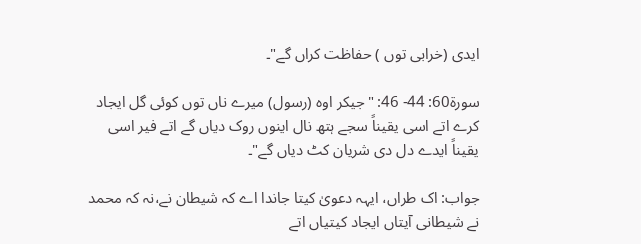ایدی (خرابی توں ) حفاظت کراں گے"۔

سورۃ60: 44- 46: "جیکر اوہ (رسول) میرے ناں توں کوئی گل ایجاد کرے اتے اسی یقیناً سجے ہتھ نال اینوں روک دیاں گے اتے فیر اسی یقیناً ایدے دل دی شریان کٹ دیاں گے"۔

جواب: اک طراں، ایہہ دعویٰ کیتا جاندا اے کہ شیطان نے،نہ کہ محمد نے شیطانی آیتاں ایجاد کیتیاں اتے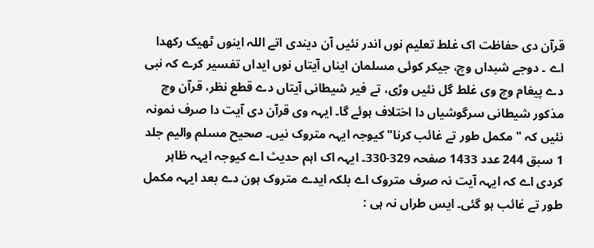قرآن دی حفاظت اک غلط تعلیم نوں اندر نئیں آن دیندی اتے اللہ اینوں ٹھیک رکھدا اے ۔ دوجے شبداں وچ، جیکر کوئی مسلمان ایناں آیتاں نوں ایداں تفسیر کرے کہ نبی دے پیغام وچ وی غلط گل نئیں وڑی، تے فیر شیطانی آیتاں دے قطع نظر، قرآن وچ مذکور شیطانی سرگوشیاں دا اختلاف ہوئے گا۔ ایہہ وی قرآن دی آیت دا صرف نمونہ نئیں کہ "مکمل طور تے غائب کرنا" کیوجہ ایہہ متروک نیں۔ صحیح مسلم والیم جلد 1 سبق 244 عدد 1433 صفحہ 329-330۔ ایہہ اک اہم حدیث اے کیوجہ ایہہ ظاہر کردی اے کہ ایہہ آیت نہ صرف متروک اے بلکہ ایدے متروک ہون دے بعد ایہہ مکمل طور تے غائب ہو گئی۔ ایس طراں نہ ہی :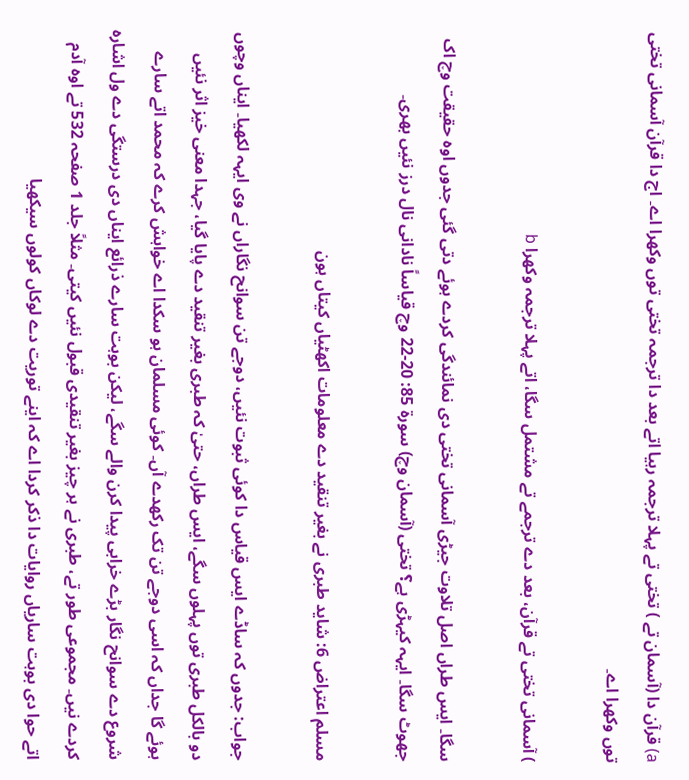a) قرآن دا (آسمان تے ) تختی تے پہلا ترجمہ رہیا اتے بعد دا ترجمہ تختی توں وکھرا اے۔ اج دا قرآن آسمانی تختی توں وکھرا اے۔

) آسمانی تختی تے قرآن، بعد دے ترجمے تے مشتمل سگا، اتے پہلا ترجمہ وکھرا b

سگا۔ ایس طراں اصل تلاوت جیڑی آسمانی تختی دی نمائندگی کردے ہوئے دتی گئی جدوں اوہ حقیقت وچ اک جھوٹ سگا۔ ایہہ کیہڑی ہے؟ تختی (آسمان وچ) سورۃ 85: 20-22 وچ قیاساً نادانی نال درز نئیں بھری۔

مسلم اعتراض 6: شاید طبری نے بغیر تنقید دے معلومات اکھٹیاں کیتاں ہون

جواب: جدوں کہ ساڈے ایس قیاس دا کوئی ثبوت نئیں، دوجے تن سوانح نگاراں نے وی ایہہ لکھیا۔ ایناں وچوں دو بالکل طبری توں پہلوں سگے، ایس طراں، حتیٰ کہ طبری بغیر تنقید دے پایا گیا، جہدا معنی خیز اثر نئیں ہوئے گا جداں کہ اسی دوجے تن تک رکھدے آں۔ کوئی مسلمان ہو سکدا اے خواہش کرے کہ محمد اتے سارے شروع دے سوانح نگار بڑے خرابی پیدا کرن والے سگے، لیکن بوہت سارے ذرائع ایناں دی درستگی دے ول اشارہ کردے نیں۔ مجموعی طور تے، طبری نے ہر چیز بغیر تنقیدی قبول نئیں کیتی۔ مثلاً جلد 1 صفحہ 532 تے اوہ آدم اتے حوا دی بوہت ساریاں روایات دا ذکر کردا اے کہ اینے توریت دے لوکاں کولوں سیکھیا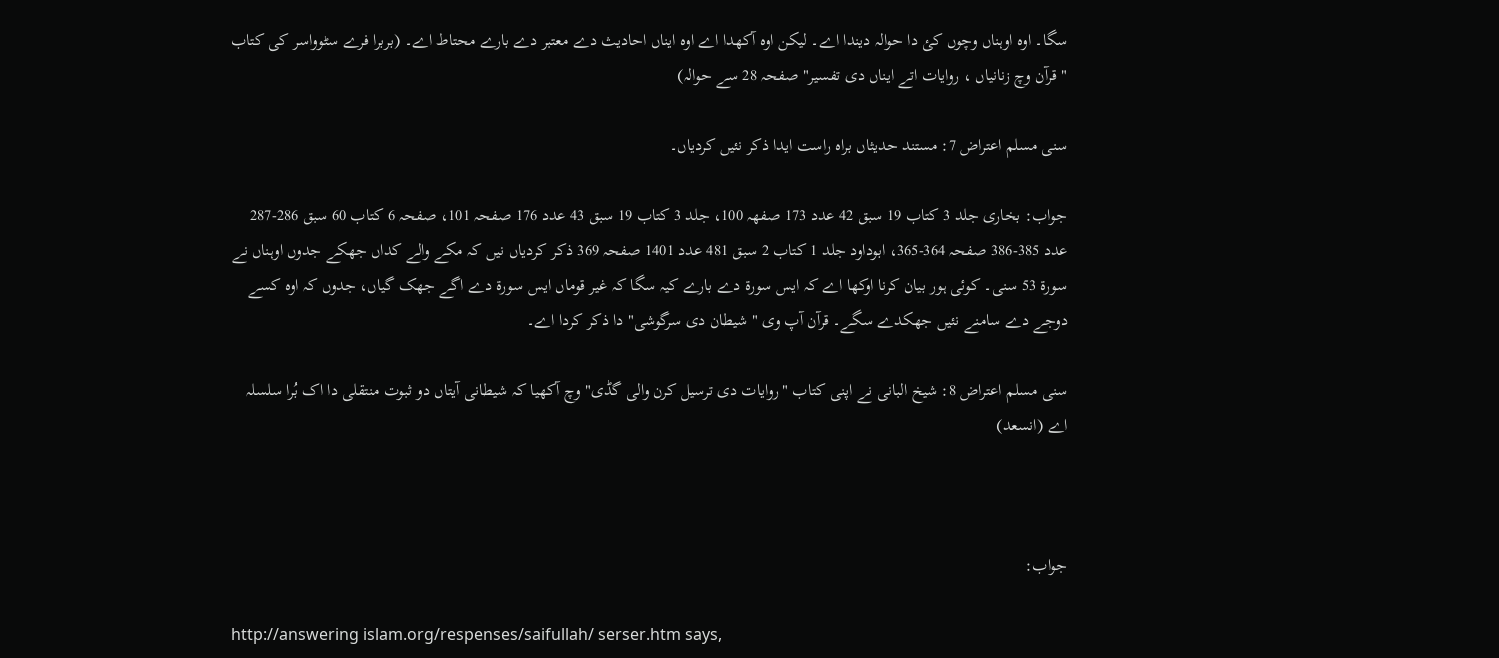سگا۔ اوہ اوہناں وچوں کئ دا حوالہ دیندا اے۔ لیکن اوہ آکھدا اے اوہ ایناں احادیث دے معتبر دے بارے محتاط اے۔ (بربرا فرے سٹوواسر کی کتاب "قرآن وچ زنانیاں ، روایات اتے ایناں دی تفسیر" صفحہ 28 سے حوالہ)

سنی مسلم اعتراض 7: مستند حدیثاں براہ راست ایدا ذکر نئیں کردیاں۔

جواب: بخاری جلد 3 کتاب 19 سبق 42 عدد 173 صفھہ 100، جلد 3 کتاب 19 سبق 43 عدد 176 صفحہ 101، صفحہ 6 کتاب 60 سبق 286-287 عدد 385-386 صفحہ 364-365، ابوداود جلد 1 کتاب 2 سبق 481 عدد 1401 صفحہ 369 ذکر کردیاں نیں کہ مکے والے کداں جھکے جدوں اوہناں نے سورۃ 53 سنی۔ کوئی ہور بیان کرنا اوکھا اے کہ ایس سورۃ دے بارے کیہ سگا کہ غیر قوماں ایس سورۃ دے اگے جھک گیاں، جدوں کہ اوہ کسے دوجے دے سامنے نئیں جھکدے سگے۔ قرآن آپ وی " شیطان دی سرگوشی" دا ذکر کردا اے۔

سنی مسلم اعتراض 8: شیخ البانی نے اپنی کتاب "روایات دی ترسیل کرن والی گڈی" وچ آکھیا کہ شیطانی آیتاں دو ثبوت منتقلی دا اک بُرا سلسلہ اے (انسعد)



جواب:

http://answering islam.org/respenses/saifullah/ serser.htm says,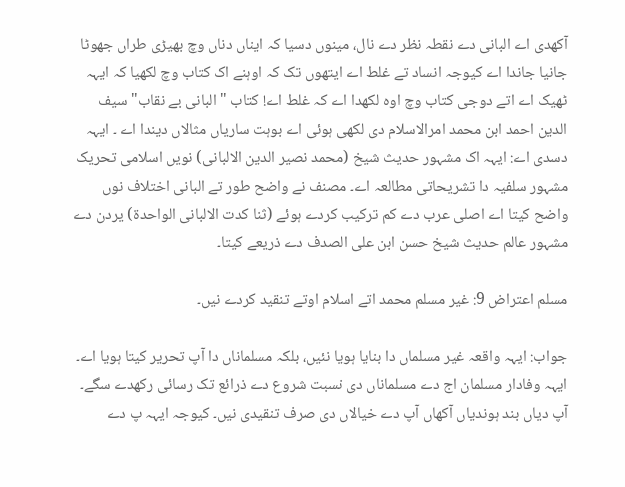آکھدی اے البانی دے نقطہ نظر دے نال، مینوں دسیا کہ ایناں دناں وچ بھیڑی طراں جھوٹا جانیا جاندا اے کیوجہ انساد تے غلط اے ایتھوں تک کہ اوہنے اک کتاب وچ لکھیا کہ ایہہ ٹھیک اے اتے دوجی کتاب وچ اوہ لکھدا اے کہ غلط اے! کتاب "البانی بے نقاب" سیف الدین احمد ابن محمد امرالاسلام دی لکھی ہوئی اے بوہت ساریاں مثالاں دیندا اے ۔ ایہہ دسدی اے: ایہہ اک مشہور حدیث شیخ (محمد نصیر الدین الالبانی) نویں اسلامی تحریک مشہور سلفیہ دا تشریحاتی مطالعہ اے۔ مصنف نے واضح طور تے البانی اختلاف نوں واضح کیتا اے اصلی عرب دے کم ترکیب کردے ہوئے (ثنا کدت الالبانی الواحدۃ) یردن دے مشہور عالم حدیث شیخ حسن ابن علی الصدف دے ذریعے کیتا۔

مسلم اعتراض 9: غیر مسلم محمد اتے اسلام اوتے تنقید کردے نیں۔

جواب: ایہہ واقعہ غیر مسلماں دا بنایا ہویا نئیں، بلکہ مسلماناں دا آپ تحریر کیتا ہویا اے۔ ایہہ وفادار مسلمان اج دے مسلماناں دی نسبت شروع دے ذرائع تک رسائی رکھدے سگے۔ آپ دیاں بند ہوندیاں آکھاں آپ دے خیالاں دی صرف تنقیدی نیں۔ کیوجہ ایہہ پ دے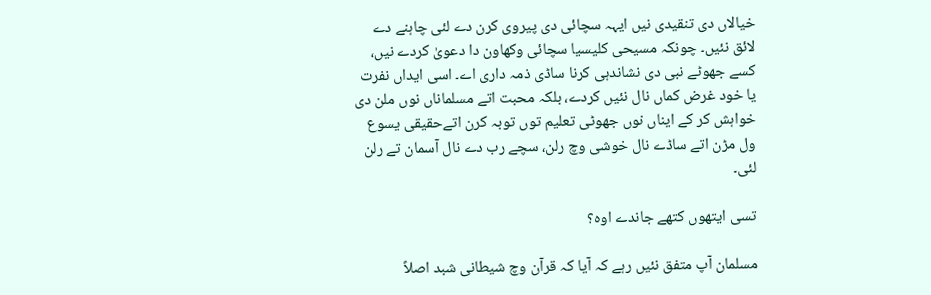خیالاں دی تنقیدی نیں ایہہ سچائی دی پیروی کرن دے لئی چاہنے دے لائق نئیں۔ چونکہ مسیحی کلیسیا سچائی وکھاون دا دعویٰ کردے نیں، کسے جھوٹے نبی دی نشاندہی کرنا ساڈی ذمہ داری اے۔ اسی ایداں نفرت یا خود غرض کماں نال نئیں کردے، بلکہ محبت اتے مسلماناں نوں ملن دی خواہش کر کے ایناں نوں جھوٹی تعلیم توں توبہ کرن اتےحقیقی یسوع ول مڑن اتے ساڈے نال خوشی وچ رلن، سچے رب دے نال آسمان تے رلن لئی۔

تسی ایتھوں کتھے جاندے اوہ؟

مسلمان آپ متفق نئیں رہے کہ آیا کہ قرآن وچ شیطانی شبد اصلاً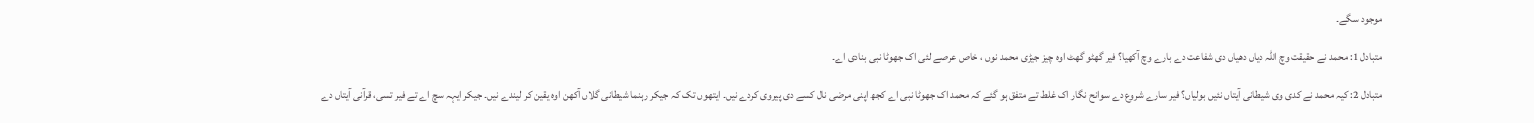موجود سگے۔

متبادل 1: محمد نے حقیقت وچ اللہ دیاں دھیاں دی شفاعت دے بارے وچ آکھیا؟ فیر گھٹو گھٹ اوہ چیز جیڑی محمد نوں ، خاص عرصے لئی اک جھوٹا نبی بنادی اے۔

متبادل 2: کیہ محمد نے کدی وی شیطانی آیتاں نئیں بولیاں؟ فیر سارے شروع دے سوانح نگار اک غلط تے متفق ہو گئے کہ محمد اک جھوٹا نبی اے کجھ اپنی مرضی نال کسے دی پیروی کردے نیں۔ ایتھوں تک کہ جیکر رہنما شیطانی گلاں آکھن اوہ یقین کر لیندے نیں۔ جیکر ایہہ سچ اے تے فیر تسی، قرآنی آیتاں دے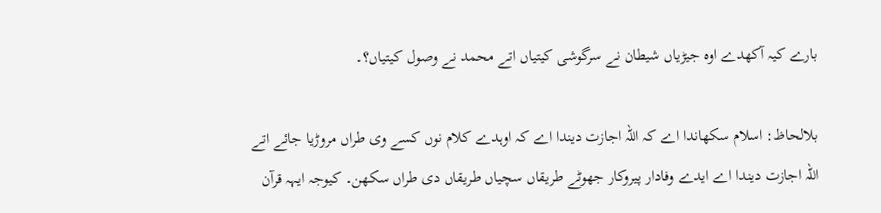بارے کیہ آکھدے اوہ جیڑیاں شیطان نے سرگوشی کیتیاں اتے محمد نے وصول کیتیاں؟۔

بلالحاظ: اسلام سکھاندا اے کہ اللہ اجازت دیندا اے کہ اوہدے کلام نوں کسے وی طراں مروڑیا جائے اتے اللہ اجازت دیندا اے ایدے وفادار پیروکار جھوٹے طریقاں سچیاں طریقاں دی طراں سکھن۔ کیوجہ ایہہ قرآن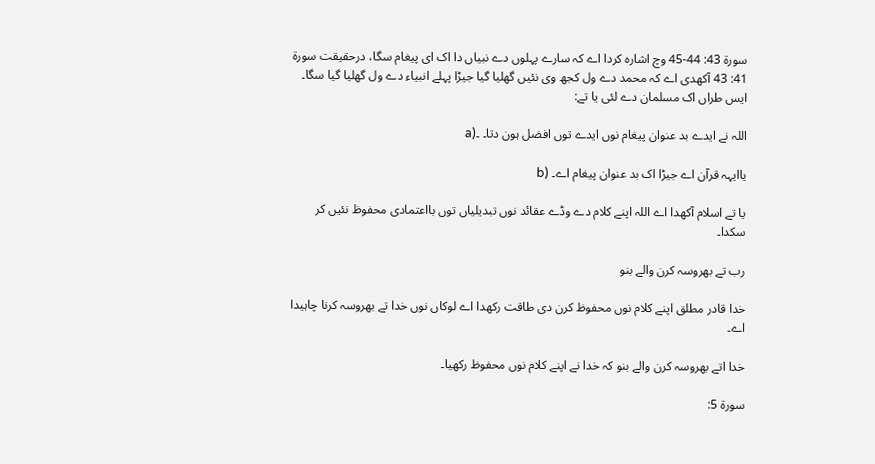سورۃ 43: 44-45 وچ اشارہ کردا اے کہ سارے پہلوں دے نبیاں دا اک ای پیغام سگا، درحقیقت سورۃ 41: 43 آکھدی اے کہ محمد دے ول کجھ وی نئیں گھلیا گیا جیڑا پہلے انبیاء دے ول گھلیا گیا سگا۔ ایس طراں اک مسلمان دے لئی یا تے:

اللہ نے ایدے بد عنوان پیغام نوں ایدے توں افضل ہون دتا۔ ۔(a

یاایہہ قرآن اے جیڑا اک بد عنوان پیغام اے۔ (b

یا تے اسلام آکھدا اے اللہ اپنے کلام دے وڈے عقائد نوں تبدیلیاں توں بااعتمادی محفوظ نئیں کر سکدا۔

رب تے بھروسہ کرن والے بنو

خدا قادر مطلق اپنے کلام نوں محفوظ کرن دی طاقت رکھدا اے لوکاں نوں خدا تے بھروسہ کرنا چاہیدا اے۔

خدا اتے بھروسہ کرن والے بنو کہ خدا نے اپنے کلام نوں محفوظ رکھیا۔

سورۃ 5: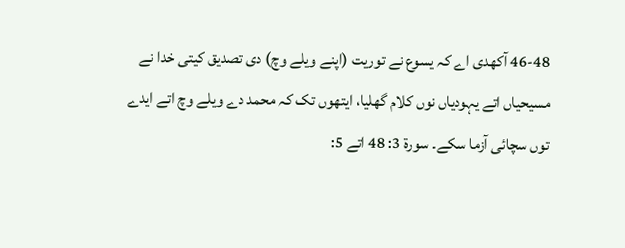46-48 آکھدی اے کہ یسوع نے توریت (اپنے ویلے وچ) دی تصدیق کیتی خدا نے مسیحیاں اتے یہودیاں نوں کلام گھلیا، ایتھوں تک کہ محمد دے ویلے وچ اتے ایدے توں سچائی آزما سکے۔ سورۃ 3: 48 اتے 5: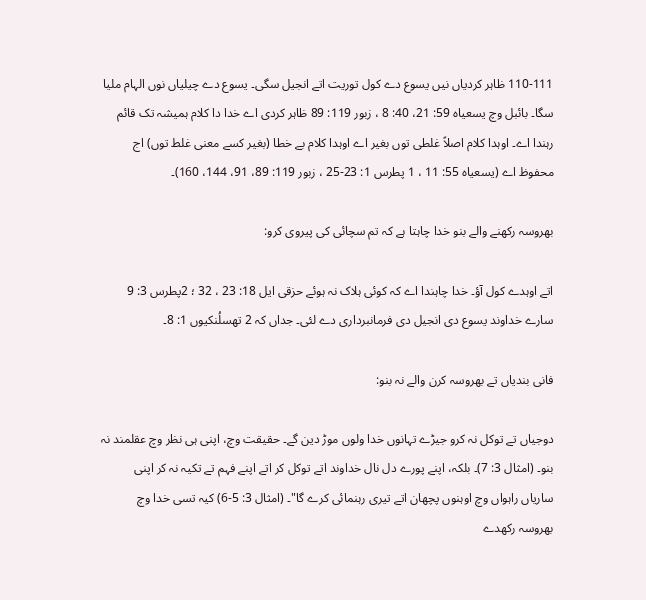110-111 ظاہر کردیاں نیں یسوع دے کول توریت اتے انجیل سگی۔ یسوع دے چیلیاں نوں الہام ملیا سگا۔ بائبل وچ یسعیاہ 59: 21، 40: 8 ، زبور 119: 89 ظاہر کردی اے خدا دا کلام ہمیشہ تک قائم رہندا اے۔ اوہدا کلام اصلاً غلطی توں بغیر اے اوہدا کلام بے خطا (بغیر کسے معنی غلط توں) اج محفوظ اے (یسعیاہ 55: 11 ، 1 پطرس 1: 23-25 ، زبور 119: 89، 91، 144، 160)۔

بھروسہ رکھنے والے بنو خدا چاہتا ہے کہ تم سچائی کی پیروی کرو:

اتے اوہدے کول آؤ۔ خدا چاہندا اے کہ کوئی ہلاک نہ ہوئے حزقی ایل 18: 23 ، 32 ؛ 2پطرس 3: 9 سارے خداوند یسوع دی انجیل دی فرمانبرداری دے لئی۔ جداں کہ 2 تھسلُنکیوں 1: 8۔

فانی بندیاں تے بھروسہ کرن والے نہ بنو:

دوجیاں تے توکل نہ کرو جیڑے تہانوں خدا ولوں موڑ دین گے۔ حقیقت وچ، اپنی ہی نظر وچ عقلمند نہ بنو۔ (امثال 3: 7)۔ بلکہ، اپنے پورے دل نال خداوند اتے توکل کر اتے اپنے فہم تے تکیہ نہ کر اپنی ساریاں راہواں وچ اوہنوں پچھان اتے تیری رہنمائی کرے گا"۔ (امثال 3: 5-6) کیہ تسی خدا وچ بھروسہ رکھدے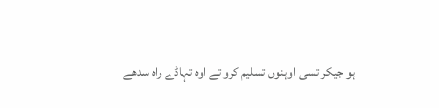ہو جیکر تسی اوہنوں تسلیم کرو تے اوہ تہاڈے راہ سدھے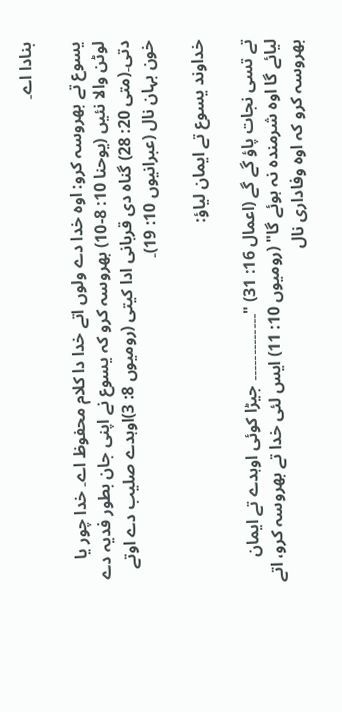بنادا اے۔

یسوع تے بھروسہ کرو: اوہ خدا دے ولوں اتے خدا دا کلام محفوظ اے۔ خدا چور یا لوٹن والا نئیں (یوحنا 10: 8-10) بھروسہ کرو کہ یسوع نے اپنی جان بطور فدیہ دے دتی۔(متی 20: 28) گناہ دی قربانی ادا کیتی (رومیوں 8: 3)اوہدے صلیب دے اوتے خون بہان نال (عبرانیوں 10: 19)۔

خداوند یسوع تے ایمان لیاؤ:

تے تسی نجات پاؤ گے گے (اعمال 16: 31) "۔۔۔۔۔۔۔۔۔۔۔۔۔ جیڑا کوئی اوہدے تے ایمان لیائے گا اوہ شرمندہ نہ ہوئے گا" (رومیوں 10: 11) ایس لئی خدا تے بھروسہ کرو، اتے بھروسہ کرو کہ اوہ وفاداری نال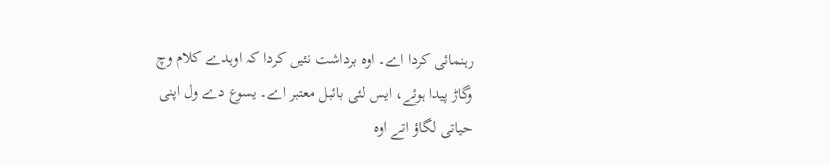رہنمائی کردا اے۔ اوہ برداشت نئیں کردا کہ اوہدے کلام وچ وگاڑ پیدا ہوئے، ایس لئی بائبل معتبر اے۔ یسوع دے ول اپنی حیاتی لگاؤ اتے اوہ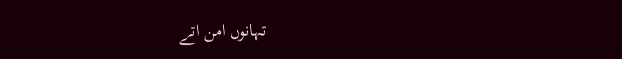تہانوں امن اتے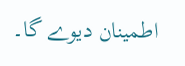اطمینان دیوے گا۔